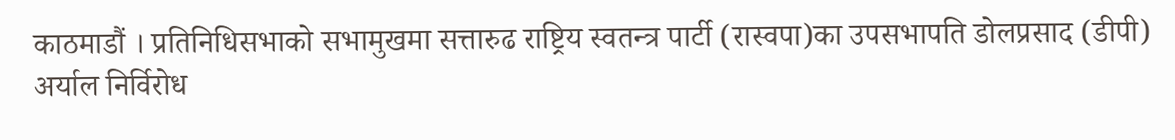काठमाडौं । प्रतिनिधिसभाको सभामुखमा सत्तारुढ राष्ट्रिय स्वतन्त्र पार्टी (रास्वपा)का उपसभापति डोलप्रसाद (डीपी) अर्याल निर्विरोध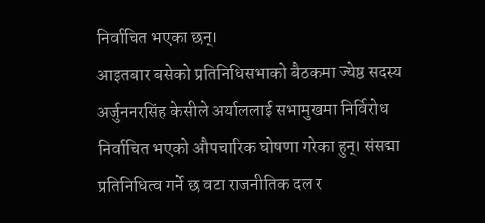निर्वाचित भएका छन्।
आइतबार बसेको प्रतिनिधिसभाको बैठकमा ज्येष्ठ सदस्य अर्जुननरसिंह केसीले अर्याललाई सभामुखमा निर्विरोध निर्वाचित भएको औपचारिक घोषणा गरेका हुन्। संसद्मा प्रतिनिधित्व गर्ने छ वटा राजनीतिक दल र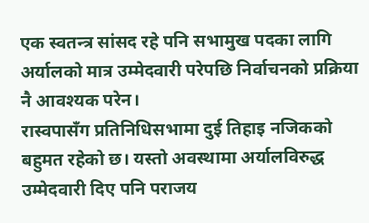एक स्वतन्त्र सांसद रहे पनि सभामुख पदका लागि अर्यालको मात्र उम्मेदवारी परेपछि निर्वाचनको प्रक्रिया नै आवश्यक परेन।
रास्वपासँग प्रतिनिधिसभामा दुई तिहाइ नजिकको बहुमत रहेको छ। यस्तो अवस्थामा अर्यालविरुद्ध उम्मेदवारी दिए पनि पराजय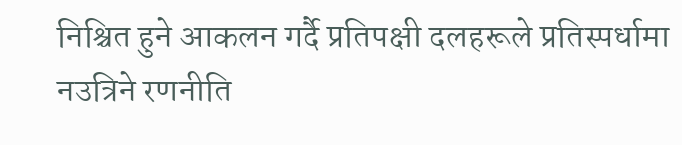निश्चित हुने आकलन गर्दै प्रतिपक्षी दलहरूले प्रतिस्पर्धामा नउत्रिने रणनीति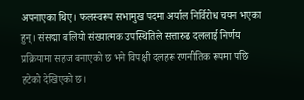अपनाएका थिए। फलस्वरूप सभामुख पदमा अर्याल निर्विरोध चयन भएका हुन्। संसद्मा बलियो संख्यात्मक उपस्थितिले सत्तारुढ दललाई निर्णय प्रक्रियामा सहज बनाएको छ भने विपक्षी दलहरू रणनीतिक रूपमा पछि हटेको देखिएको छ।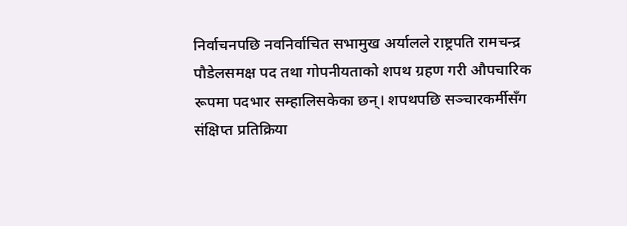निर्वाचनपछि नवनिर्वाचित सभामुख अर्यालले राष्ट्रपति रामचन्द्र पौडेलसमक्ष पद तथा गोपनीयताको शपथ ग्रहण गरी औपचारिक रूपमा पदभार सम्हालिसकेका छन्। शपथपछि सञ्चारकर्मीसँग संक्षिप्त प्रतिक्रिया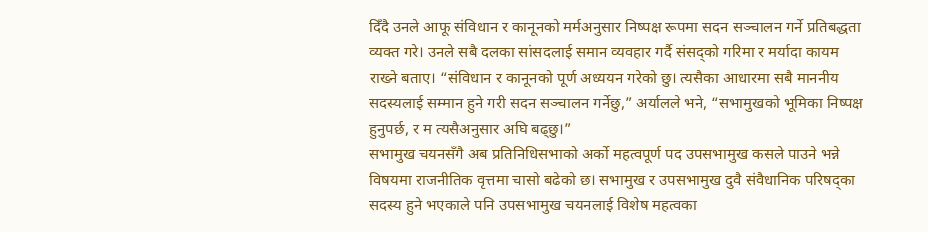दिँदै उनले आफू संविधान र कानूनको मर्मअनुसार निष्पक्ष रूपमा सदन सञ्चालन गर्ने प्रतिबद्धता व्यक्त गरे। उनले सबै दलका सांसदलाई समान व्यवहार गर्दै संसद्को गरिमा र मर्यादा कायम राख्ने बताए। “संविधान र कानूनको पूर्ण अध्ययन गरेको छु। त्यसैका आधारमा सबै माननीय सदस्यलाई सम्मान हुने गरी सदन सञ्चालन गर्नेछु,” अर्यालले भने, “सभामुखको भूमिका निष्पक्ष हुनुपर्छ, र म त्यसैअनुसार अघि बढ्छु।”
सभामुख चयनसँगै अब प्रतिनिधिसभाको अर्को महत्वपूर्ण पद उपसभामुख कसले पाउने भन्ने विषयमा राजनीतिक वृत्तमा चासो बढेको छ। सभामुख र उपसभामुख दुवै संवैधानिक परिषद्का सदस्य हुने भएकाले पनि उपसभामुख चयनलाई विशेष महत्वका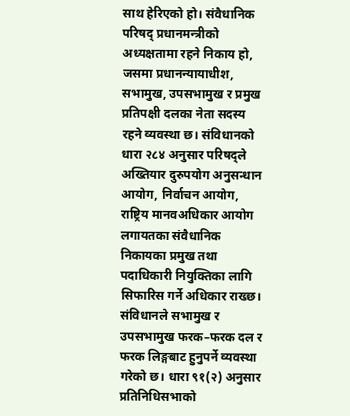साथ हेरिएको हो। संवैधानिक परिषद् प्रधानमन्त्रीको अध्यक्षतामा रहने निकाय हो, जसमा प्रधानन्यायाधीश, सभामुख, उपसभामुख र प्रमुख प्रतिपक्षी दलका नेता सदस्य रहने व्यवस्था छ। संविधानको धारा २८४ अनुसार परिषद्ले अख्तियार दुरुपयोग अनुसन्धान आयोग, निर्वाचन आयोग, राष्ट्रिय मानवअधिकार आयोग लगायतका संवैधानिक निकायका प्रमुख तथा पदाधिकारी नियुक्तिका लागि सिफारिस गर्ने अधिकार राख्छ।
संविधानले सभामुख र उपसभामुख फरक–फरक दल र फरक लिङ्गबाट हुनुपर्ने व्यवस्था गरेको छ। धारा ९१(२) अनुसार प्रतिनिधिसभाको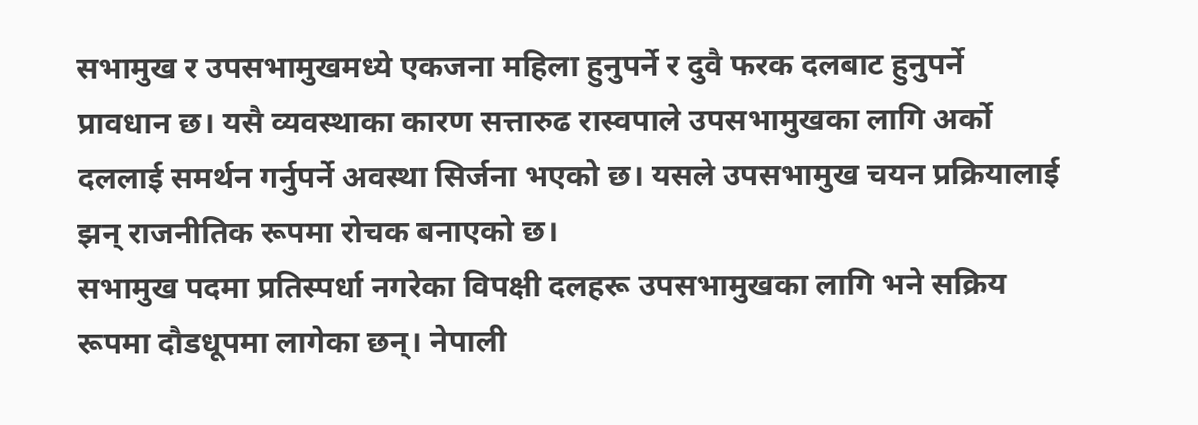सभामुख र उपसभामुखमध्ये एकजना महिला हुनुपर्ने र दुवै फरक दलबाट हुनुपर्ने प्रावधान छ। यसै व्यवस्थाका कारण सत्तारुढ रास्वपाले उपसभामुखका लागि अर्को दललाई समर्थन गर्नुपर्ने अवस्था सिर्जना भएको छ। यसले उपसभामुख चयन प्रक्रियालाई झन् राजनीतिक रूपमा रोचक बनाएको छ।
सभामुख पदमा प्रतिस्पर्धा नगरेका विपक्षी दलहरू उपसभामुखका लागि भने सक्रिय रूपमा दौडधूपमा लागेका छन्। नेपाली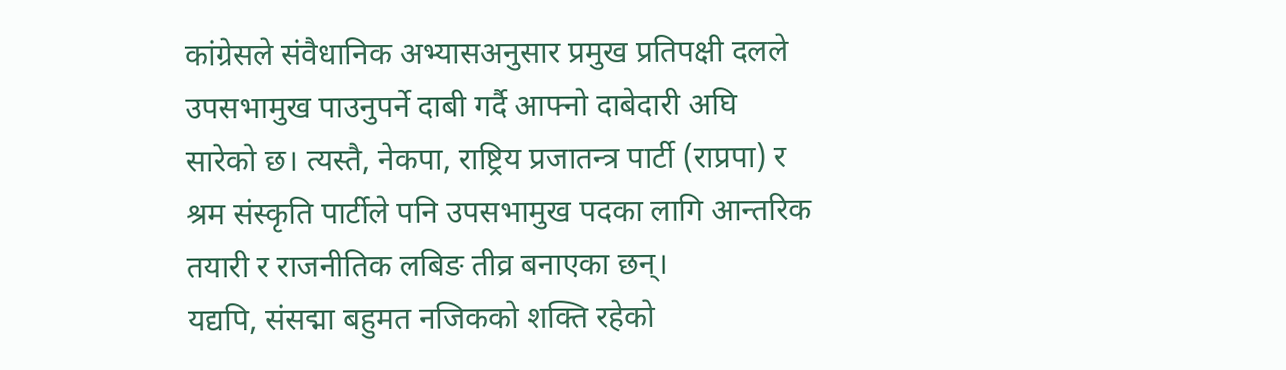कांग्रेसले संवैधानिक अभ्यासअनुसार प्रमुख प्रतिपक्षी दलले उपसभामुख पाउनुपर्ने दाबी गर्दै आफ्नो दाबेदारी अघि सारेको छ। त्यस्तै, नेकपा, राष्ट्रिय प्रजातन्त्र पार्टी (राप्रपा) र श्रम संस्कृति पार्टीले पनि उपसभामुख पदका लागि आन्तरिक तयारी र राजनीतिक लबिङ तीव्र बनाएका छन्।
यद्यपि, संसद्मा बहुमत नजिकको शक्ति रहेको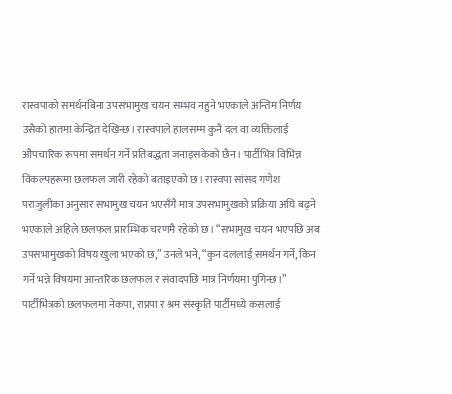रास्वपाको समर्थनबिना उपसभामुख चयन सम्भव नहुने भएकाले अन्तिम निर्णय उसैको हातमा केन्द्रित देखिन्छ। रास्वपाले हालसम्म कुनै दल वा व्यक्तिलाई औपचारिक रूपमा समर्थन गर्ने प्रतिबद्धता जनाइसकेको छैन। पार्टीभित्र विभिन्न विकल्पहरूमा छलफल जारी रहेको बताइएको छ। रास्वपा सांसद गणेश पराजुलीका अनुसार सभामुख चयन भएसँगै मात्र उपसभामुखको प्रक्रिया अघि बढ्ने भएकाले अहिले छलफल प्रारम्भिक चरणमै रहेको छ। “सभामुख चयन भएपछि अब उपसभामुखको विषय खुला भएको छ,” उनले भने, “कुन दललाई समर्थन गर्ने, किन गर्ने भन्ने विषयमा आन्तरिक छलफल र संवादपछि मात्र निर्णयमा पुगिन्छ।”
पार्टीभित्रको छलफलमा नेकपा, राप्रपा र श्रम संस्कृति पार्टीमध्ये कसलाई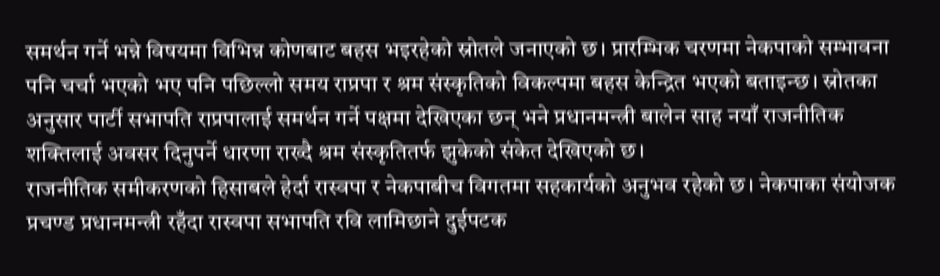समर्थन गर्ने भन्ने विषयमा विभिन्न कोणबाट बहस भइरहेको स्रोतले जनाएको छ। प्रारम्भिक चरणमा नेकपाको सम्भावना पनि चर्चा भएको भए पनि पछिल्लो समय राप्रपा र श्रम संस्कृतिको विकल्पमा बहस केन्द्रित भएको बताइन्छ। स्रोतका अनुसार पार्टी सभापति राप्रपालाई समर्थन गर्ने पक्षमा देखिएका छन् भने प्रधानमन्त्री बालेन साह नयाँ राजनीतिक शक्तिलाई अवसर दिनुपर्ने धारणा राख्दै श्रम संस्कृतितर्फ झुकेको संकेत देखिएको छ।
राजनीतिक समीकरणको हिसाबले हेर्दा रास्वपा र नेकपाबीच विगतमा सहकार्यको अनुभव रहेको छ। नेकपाका संयोजक प्रचण्ड प्रधानमन्त्री रहँदा रास्वपा सभापति रवि लामिछाने दुईपटक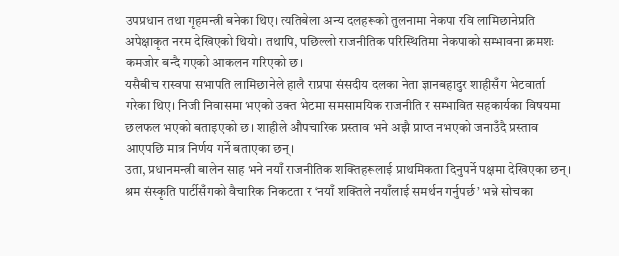उपप्रधान तथा गृहमन्त्री बनेका थिए। त्यतिबेला अन्य दलहरूको तुलनामा नेकपा रवि लामिछानेप्रति अपेक्षाकृत नरम देखिएको थियो। तथापि, पछिल्लो राजनीतिक परिस्थितिमा नेकपाको सम्भावना क्रमशः कमजोर बन्दै गएको आकलन गरिएको छ।
यसैबीच रास्वपा सभापति लामिछानेले हालै राप्रपा संसदीय दलका नेता ज्ञानबहादुर शाहीसँग भेटवार्ता गरेका थिए। निजी निवासमा भएको उक्त भेटमा समसामयिक राजनीति र सम्भावित सहकार्यका विषयमा छलफल भएको बताइएको छ। शाहीले औपचारिक प्रस्ताव भने अझै प्राप्त नभएको जनाउँदै प्रस्ताव आएपछि मात्र निर्णय गर्ने बताएका छन्।
उता, प्रधानमन्त्री बालेन साह भने नयाँ राजनीतिक शक्तिहरूलाई प्राथमिकता दिनुपर्ने पक्षमा देखिएका छन्। श्रम संस्कृति पार्टीसँगको वैचारिक निकटता र ‘नयाँ शक्तिले नयाँलाई समर्थन गर्नुपर्छ’ भन्ने सोचका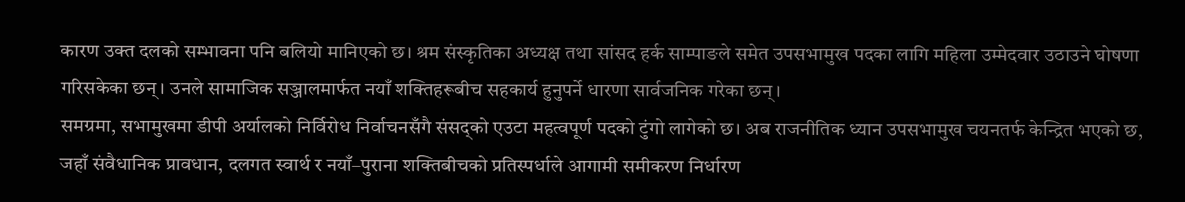कारण उक्त दलको सम्भावना पनि बलियो मानिएको छ। श्रम संस्कृतिका अध्यक्ष तथा सांसद हर्क साम्पाङले समेत उपसभामुख पदका लागि महिला उम्मेदवार उठाउने घोषणा गरिसकेका छन्। उनले सामाजिक सञ्जालमार्फत नयाँ शक्तिहरूबीच सहकार्य हुनुपर्ने धारणा सार्वजनिक गरेका छन्।
समग्रमा, सभामुखमा डीपी अर्यालको निर्विरोध निर्वाचनसँगै संसद्को एउटा महत्वपूर्ण पदको टुंगो लागेको छ। अब राजनीतिक ध्यान उपसभामुख चयनतर्फ केन्द्रित भएको छ, जहाँ संवैधानिक प्रावधान, दलगत स्वार्थ र नयाँ–पुराना शक्तिबीचको प्रतिस्पर्धाले आगामी समीकरण निर्धारण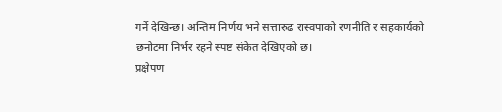गर्ने देखिन्छ। अन्तिम निर्णय भने सत्तारुढ रास्वपाको रणनीति र सहकार्यको छनोटमा निर्भर रहने स्पष्ट संकेत देखिएको छ।
प्रक्षेपण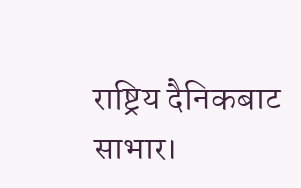राष्ट्रिय दैनिकबाट साभार।